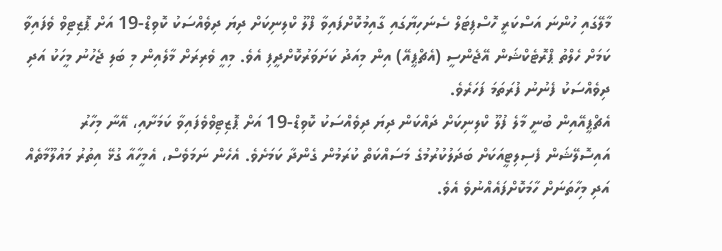މާލޭގައި ހުންނަ އަސްކަރީ ހޮސްޕިޓަލް ސެނަހިޔާގައި ގާއިމުކޮށްފައިވާ ފްލޫ ކްލިނިކަށް ދިޔަ ދިވެއްސަކު ކޮވިޑް-19 އަށް ޕޮޒިޓިވް ވެފައިވާ ކަމަށް ހެލްތު ޕްރޮޓެކްޝަން އޭޖެންސީ (އެޗްޕީއޭ) އިން މިއަދު ކަށަވަރުކޮށްދީފި އެވެ. މިއީ ވެރިރަށް މާލެއިން މި ބަލި ޖެހުނު މީހަކު އަދި ދިވެއްސަކު ފެނުނު ފުރަތަމަ ފަހަރެވެ.
އެޗްޕީއޭއިން ބުނީ މާލެ ފުލޫ ކްލިނިކަށް ދައްކަން ދިޔަ ދިވެއްސަކު ކޮވިޑް-19 އަށް ޕޮޒިޓިވްވެފައިވާ ކަމަށާއި، އޭނާ މިހާރު އައިސޮލޭޝަން ފެސިލިޓީއަކަށް ބަދަލުކުރުމުގެ މަސައްކަތް ކުރަމުން ގެންދާ ކަމަށެވެ. އެހެން ނަމަވެސް، އެމީހާއާ ގުޅޭ އިތުރު މައުލޫމާތެއް އަދި މިހާތަނަށް ހާމަކޮށްފައެއްނުވެ އެވެ.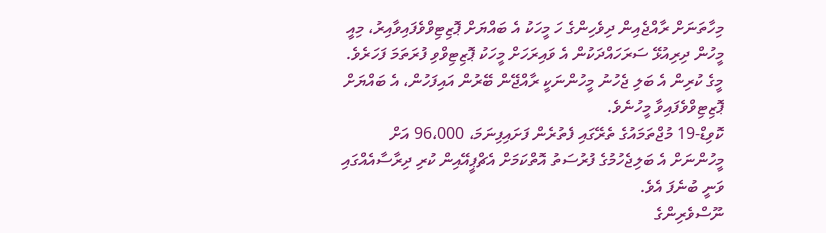މިހާތަނަށް ރާއްޖެއިން ދިވެހިންގެ ހަ މީހަކު އެ ބައްޔަށް ޕޮޒިޓިވްވެފައިވާއިރު، މިއީ މީހުން ދިރިއުޅޭ ސަރަހައްދަކުން އެ ވައިރަހަށް މީހަކު ޕޮޒިޓިވްވި ފުރަތަމަ ފަހަރެވެ.
މީގެ ކުރިން އެ ބަލި ޖެހުނު މީހުންނަކީ ރާއްޖޭން ބޭރުން އައިފަހުން، އެ ބައްޔަށް ޕޮޒިޓިވްވެފައިވާ މީހުނެވެ.
ކޮވިޑް-19 މުޖްތަމައުގެ ތެރޭގައި ފެތުރެން ފަށައިފިނަމަ، 96،000 އަށް މީހުންނަށް އެ ބަލިޖެހުމުގެ ފުރުސަތު އޮތްކަމަށް އެޗްޕީއޭއިން ކުރި ދިރާސާއެއްގައި ވަނީ ބުނެފަ އެވެ.
ނޫސްވެރިންގެ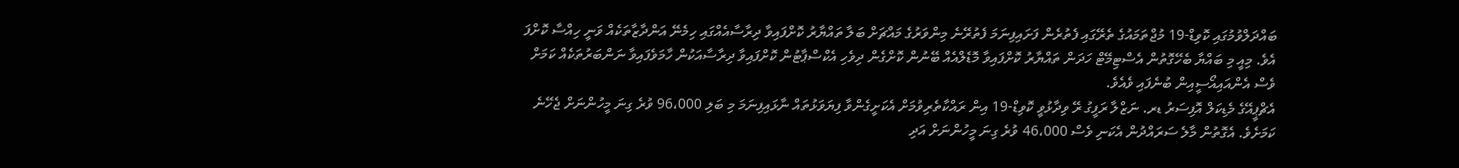ބައްދަލްވުމުގައި ކޮވިޑް-19 މުޖްތަމައުގެ ތެރޭގައި ފެތުރެން ފަށައިފިނަމަ ފެތުރޭނެ މިންވަރުގެ މައްޗަށް ބަލާ ތައްޔާރު ކޮށްފައިވާ ދިރާސާއެއްގައި ހިމެނޭ އަންދާޒާތަކެއް ވަނީ ހިއްސާ ކޮށްފަ އެވެ. މިއީ މި ބައްޔާ ބެހޭގޮތުން އެސްޓިމޭޓް ހަދަން ތައްޔާރު ކޮށްފައިވާ މޮޑެލްއެއް ބޭނުން ކޮށްގެން ދިވެހި އެކްސްޕާޓުން ކޮށްފައިވާ ދިރާސާއަކުން ހާމަވެފައިވާ ނަންބަރުތަކެއް ކަމަށް ވެސް އެންއައިއޯސީއިން ބުނެފައި ވެއެވެ.
އެޗްޕީއޭގެ މެޑިކަލް އޮފިސަރު ޑރ. ނަޒްލާ ރަފީގު ރޭ ވިދާޅުވީ ކޮވިޑް-19 އިން ރައްކާތެރިވުމަށް އެކަށީގެންވާ ފިޔަވަޅުތައް ނާޅައިފިނަމަ މި ބަލި 96،000 ވުރެ ގިނަ މީހުންނަށް ޖެހޭނެ ކަމަށެވެ. އެގޮތުން މާލެ ސަރައްދުން އެކަނި ވެސް 46،000 ވުރެ ގިނަ މީހުންނަށް އަދި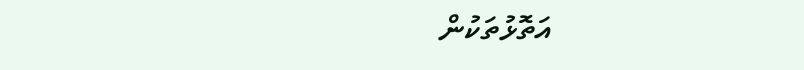އަތޮޅުތަކުން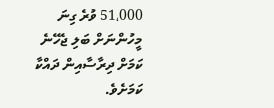51،000 ވުރެ ގިނަ މީހުންނަށް ބަލި ޖެހޭނެ ކަމަށް ދިރާސާއިން ދައްކާ ކަމަށެވެ.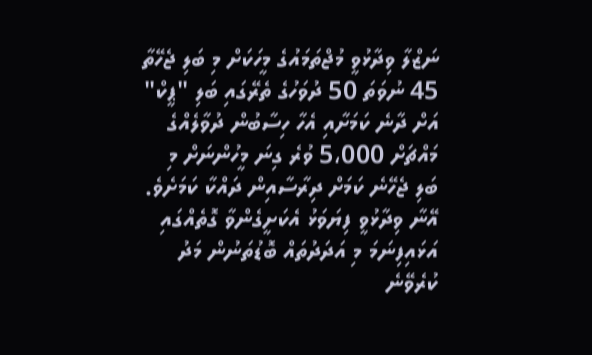ނަޒްލާ ވިދާޅުވީ މުޖްތަމައުގެ މީހަކަށް މި ބަލި ޖެހޭތާ 45 ނުވަތަ 50 ދުވަހުގެ ތެރޭގައި ބަލި "ޕީކް" އަށް ދާނެ ކަމަށާއި އެހާ ހިސާބުން ދުވާލެއްގެ މައްޗަށް 5،000 ވުރެ ގިނަ މީހުންނަށް މި ބަލި ޖެހޭނެ ކަމަށް ދިރާސާއިން ދައްކާ ކަމަށެވެ.
އޭނާ ވިދާޅުވީ ފިޔަވަޅު އެކަށީގެންވާ ގޮތެއްގައި އަޅައިފިނަމަ މި އަދަދުތައް ބޮޑުތަނުން މަދު ކުރެވޭނެ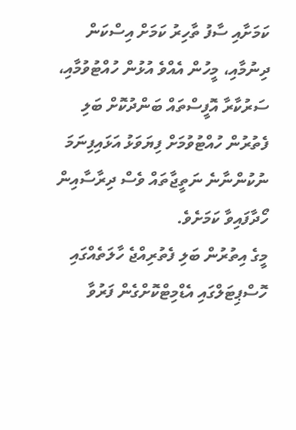ކަމަށާއި ސާފު ތާހިރު ކަމަށް އިސްކަން ދިނުމާއި، މީހުން އެއްވެ އުޅުން ހުއްޓުވުމާއި، ސަރުކާރާ އޮފީސްތައް ބަންދުކޮށް ބަލި ފެތުރުން ހުއްޓުވުމަށް ފިޔަވަޅު އަޅައިފިނަމަ ނުކުންނާނެ ނަތީޖާތައް ވެސް ދިރާސާއިން ހޯދާފައިވާ ކަމަށެވެ.
މީގެ އިތުރުން ބަލި ފެތުރިއްޖެ ހާލަތެއްގައި ހޮސްޕިޓަލްގައި އެޑްމިޓްކޮށްގެން ފަރުވާ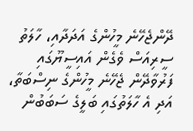ދޭންޖެހޭނެ މީހުންގެ އަދަދާއި، ހާލަތު ސީރިއަސް ވެގެން އައިސީޔޫގައި ފަރުވާދޭން ޖެހޭނެ މީހުންގެ ނިސްބަތާ، އަދި އެ ހާލަތުގައި ބަލީގެ ސަބަބުން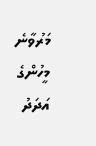މަރުވާނެ މީހުންގެ އަދަދު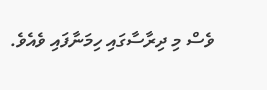ވެސް މި ދިރާސާގައި ހިމަނާފައި ވެއެވެ.